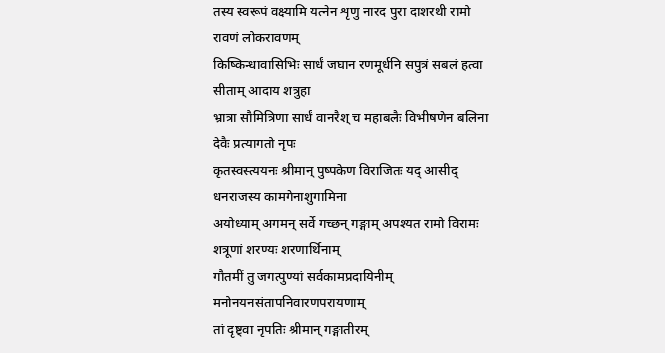तस्य स्वरूपं वक्ष्यामि यत्नेन शृणु नारद पुरा दाशरथी रामो रावणं लोकरावणम्
किष्किन्धावासिभिः सार्धं जघान रणमूर्धनि सपुत्रं सबलं हत्वा सीताम् आदाय शत्रुहा
भ्रात्रा सौमित्रिणा सार्धं वानरैश् च महाबलैः विभीषणेन बलिना देवैः प्रत्यागतो नृपः
कृतस्वस्त्ययनः श्रीमान् पुष्पकेण विराजितः यद् आसीद् धनराजस्य कामगेनाशुगामिना
अयोध्याम् अगमन् सर्वे गच्छन् गङ्गाम् अपश्यत रामो विरामः शत्रूणां शरण्यः शरणार्थिनाम्
गौतमीं तु जगत्पुण्यां सर्वकामप्रदायिनीम् मनोनयनसंतापनिवारणपरायणाम्
तां दृष्ट्वा नृपतिः श्रीमान् गङ्गातीरम्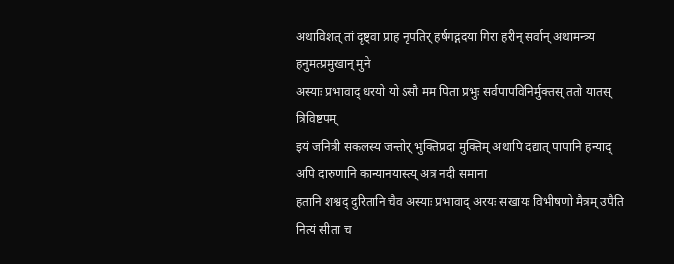अथाविशत् तां दृष्ट्वा प्राह नृपतिर् हर्षगद्गदया गिरा हरीन् सर्वान् अथामन्त्र्य हनुमत्प्रमुखान् मुने
अस्याः प्रभावाद् धरयो यो ऽसौ मम पिता प्रभुः सर्वपापविनिर्मुक्तस् ततो यातस् त्रिविष्टपम्
इयं जनित्री सकलस्य जन्तोर् भुक्तिप्रदा मुक्तिम् अथापि दद्यात् पापानि हन्याद् अपि दारुणानि कान्यानयास्त्य् अत्र नदी समाना
हतानि शश्वद् दुरितानि चैव अस्याः प्रभावाद् अरयः सखायः विभीषणो मैत्रम् उपैति नित्यं सीता च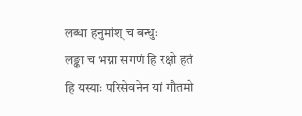लब्धा हनुमांश् च बन्धुः
लङ्का च भग्ना सगणं हि रक्षो हतं हि यस्याः परिसेवनेन यां गौतमो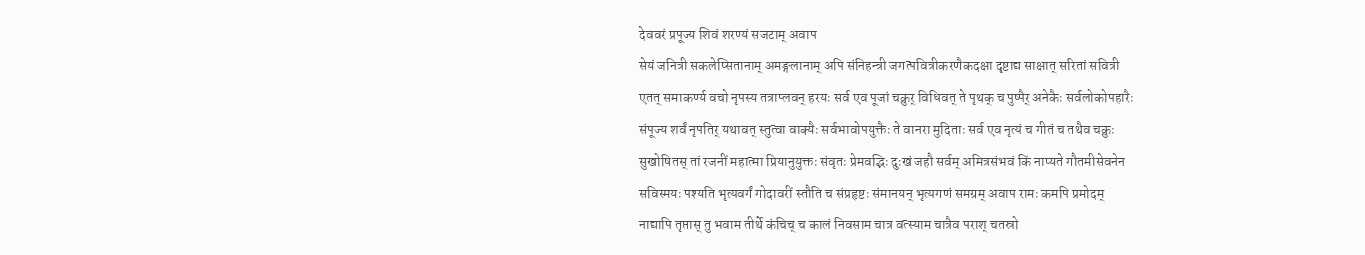देववरं प्रपूज्य शिवं शरण्यं सजटाम् अवाप
सेयं जनित्री सकलेप्सितानाम् अमङ्गलानाम् अपि संनिहन्त्री जगत्पवित्रीकरणैकदक्षा दृष्टाद्य साक्षात् सरितां सवित्री
एतत् समाकर्ण्य वचो नृपस्य तत्राप्लवन् हरयः सर्व एव पूजां चक्रुर् विधिवत् ते पृथक् च पुष्पैर् अनेकैः सर्वलोकोपहारैः
संपूज्य शर्वं नृपतिर् यथावत् स्तुत्वा वाक्यैः सर्वभावोपयुक्तैः ते वानरा मुदिताः सर्व एव नृत्यं च गीतं च तथैव चक्रुः
सुखोषितस् तां रजनीं महात्मा प्रियानुयुक्तः संवृतः प्रेमवद्भिः दुःखं जहौ सर्वम् अमित्रसंभवं किं नाप्यते गौतमीसेवनेन
सविस्मयः पश्यति भृत्यवर्गं गोदावरीं स्तौति च संप्रहृष्टः संमानयन् भृत्यगणं समग्रम् अवाप रामः कमपि प्रमोदम्
नाद्यापि तृप्तास् तु भवाम तीर्थे कंचिच् च कालं निवसाम चात्र वत्स्याम चात्रैव पराश् चतस्रो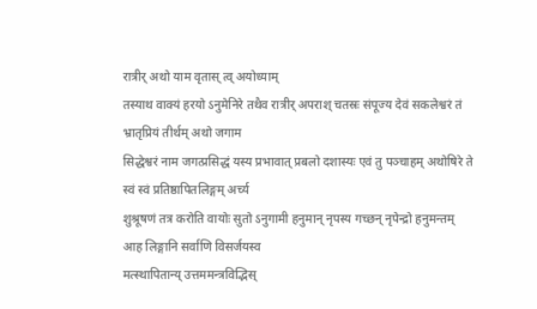रात्रीर् अथो याम वृतास् त्व् अयोध्याम्
तस्याथ वाक्यं हरयो ऽनुमेनिरे तथैव रात्रीर् अपराश् चतस्रः संपूज्य देवं सकलेश्वरं तं भ्रातृप्रियं तीर्थम् अथो जगाम
सिद्धेश्वरं नाम जगत्प्रसिद्धं यस्य प्रभावात् प्रबलो दशास्यः एवं तु पञ्चाहम् अथोषिरे ते स्वं स्वं प्रतिष्ठापितलिङ्गम् अर्च्य
शुश्रूषणं तत्र करोति वायोः सुतो ऽनुगामी हनुमान् नृपस्य गच्छन् नृपेन्द्रो हनुमन्तम् आह लिङ्गानि सर्वाणि विसर्जयस्व
मत्स्थापितान्य् उत्तममन्त्रविद्भिस्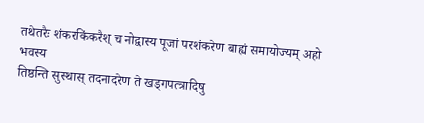तथेतरैः शंकरकिंकरैश् च नोद्वास्य पूजां परशंकरेण बाह्यं समायोज्यम् अहो भवस्य
तिष्ठन्ति सुस्थास् तदनादरेण ते खड्गपत्त्रादिषु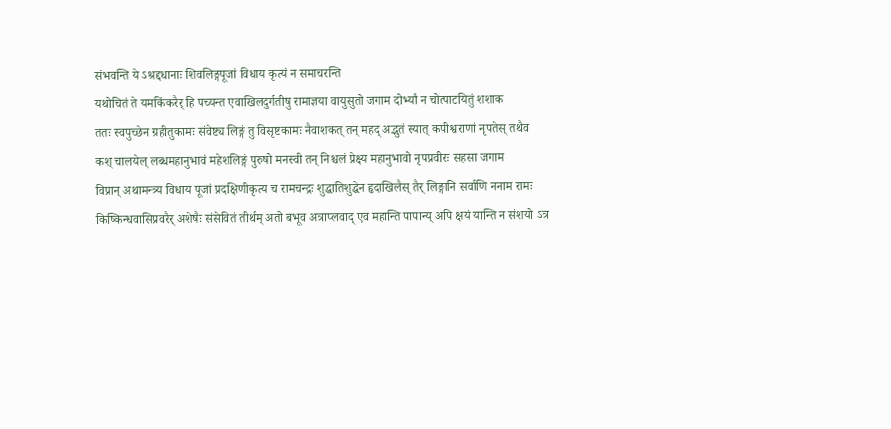संभवन्ति ये ऽश्रद्दधानाः शिवलिङ्गपूजां विधाय कृत्यं न समाचरन्ति
यथोचितं ते यमकिंकरैर् हि पच्यन्त एवाखिलदुर्गतीषु रामाज्ञया वायुसुतो जगाम दोर्भ्यां न चोत्पाटयितुं शशाक
ततः स्वपुच्छेन ग्रहीतुकामः संवेष्ट्य लिङ्गं तु विसृष्टकामः नैवाशकत् तन् महद् अद्भुतं स्यात् कपीश्वराणां नृपतेस् तथैव
कश् चालयेल् लब्धमहानुभावं महेशलिङ्गं पुरुषो मनस्वी तन् निश्चलं प्रेक्ष्य महानुभावो नृपप्रवीरः सहसा जगाम
विप्रान् अथामन्त्र्य विधाय पूजां प्रदक्षिणीकृत्य च रामचन्द्रः शुद्धातिशुद्धेन हृदाखिलैस् तैर् लिङ्गानि सर्वाणि ननाम रामः
किष्किन्धवासिप्रवरैर् अशेषैः संसेवितं तीर्थम् अतो बभूव अत्राप्लवाद् एव महान्ति पापान्य् अपि क्षयं यान्ति न संशयो ऽत्र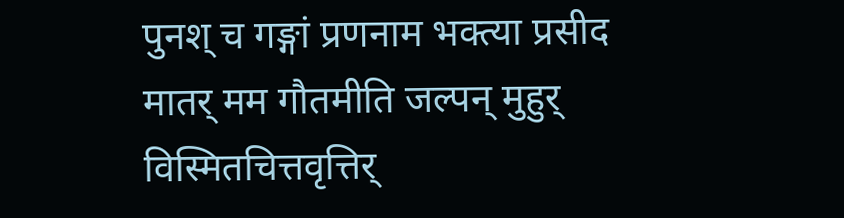पुनश् च गङ्गां प्रणनाम भक्त्या प्रसीद मातर् मम गौतमीति जल्पन् मुहुर् विस्मितचित्तवृत्तिर्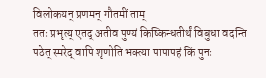विलोकयन् प्रणमन् गौतमीं ताम्
ततः प्रभृत्य् एतद् अतीव पुण्यं किष्किन्धतीर्थं विबुधा वदन्ति पठेत् स्मरेद् वापि शृणोति भक्त्या पापापहं किं पुनः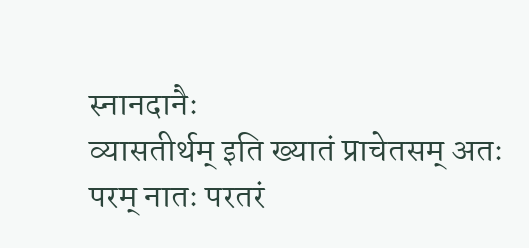स्नानदानैः
व्यासतीर्थम् इति ख्यातं प्राचेतसम् अतः परम् नातः परतरं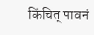किंचित् पावनं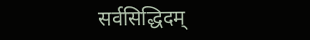सर्वसिद्धिदम्